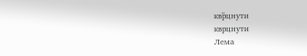квр̏цнути
кврцнути
Лема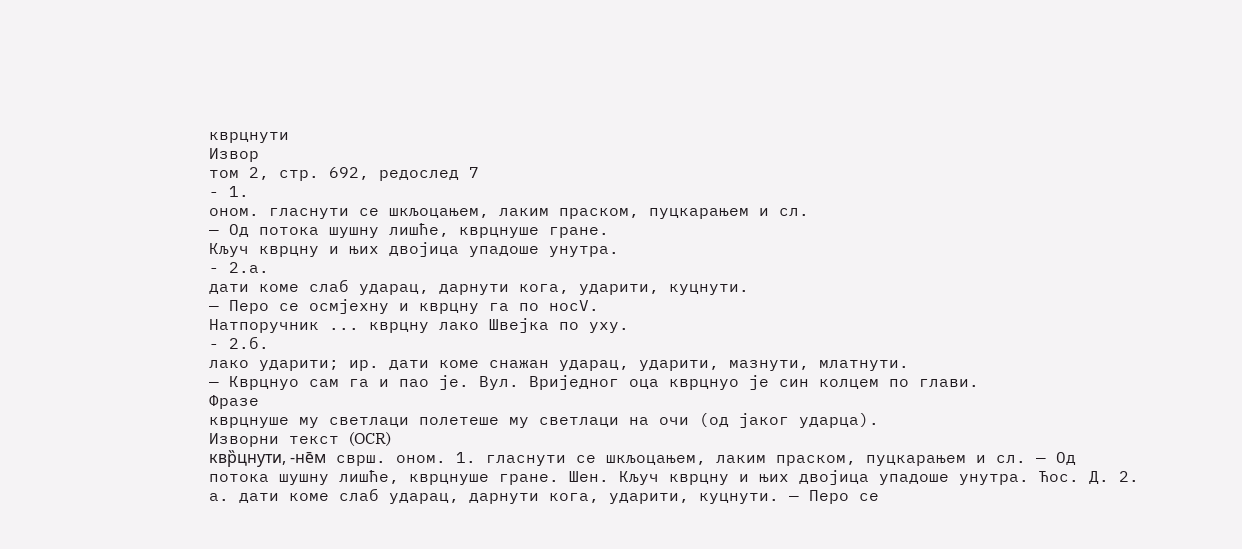кврцнути
Извор
том 2, стр. 692, редослед 7
- 1.
оном. гласнути се шкљоцањем, лаким праском, пуцкарањем и сл.
— Од потока шушну лишће, кврцнуше гране.
Кључ кврцну и њих двојица упадоше унутра.
- 2.а.
дати коме слаб ударац, дарнути кога, ударити, куцнути.
— Перо се осмјехну и кврцну га по носV.
Натпоручник ... кврцну лако Швејка по уху.
- 2.б.
лако ударити; ир. дати коме снажан ударац, ударити, мазнути, млатнути.
— Кврцнуо сам га и пао је. Вул. Вриједног оца кврцнуо је син колцем по глави.
Фразе
кврцнуше му светлаци полетеше му светлаци на очи (од јаког ударца).
Изворни текст (OCR)
квр̏цнути, -не̄м сврш. оном. 1. гласнути се шкљоцањем, лаким праском, пуцкарањем и сл. — Од потока шушну лишће, кврцнуше гране. Шен. Кључ кврцну и њих двојица упадоше унутра. Ћос. Д. 2. а. дати коме слаб ударац, дарнути кога, ударити, куцнути. — Перо се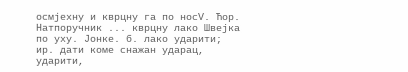осмјехну и кврцну га по носV. Ћор. Натпоручник ... кврцну лако Швејка по уху. Јонке. б. лако ударити; ир. дати коме снажан ударац, ударити,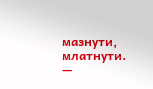мазнути, млатнути. —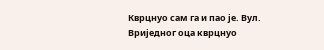Кврцнуо сам га и пао је. Вул. Вриједног оца кврцнуо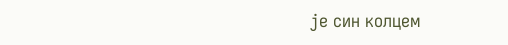је син колцем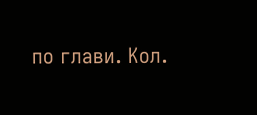по глави. Кол.